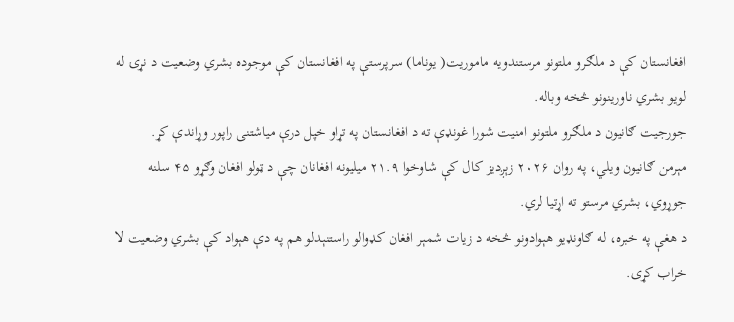افغانستان کې د ملګرو ملتونو مرستندویه ماموریت( یوناما) سرپرستې په افغانستان کې موجوده بشري وضعیت د نړۍ له لویو بشري ناورینونو څخه وباله.
جورجیت ګانیون د ملګرو ملتونو امنیت شورا غونډې ته د افغانستان په تړاو خپل درې میاشتنی راپور وړاندې کړ.
مېرمن ګانیون ویلي، په روان ۲۰۲۶ زېږدیز کال کې شاوخوا ۲۱.۹ میلیونه افغانان چې د ټولو افغان وګړو ۴۵ سلنه جوړوي، بشري مرستو ته اړتیا لري.
د هغې په خبره، له ګاونډیو هېوادونو څخه د زیات شمېر افغان کډوالو راستنېدلو هم په دې هېواد کې بشري وضعیت لا خراب کړی.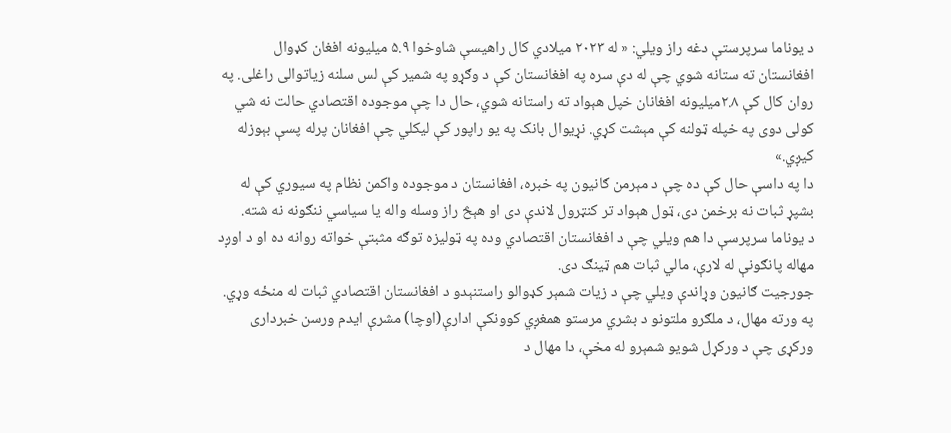د یوناما سرپرستې دغه راز ویلي: « له ۲۰۲۳ میلادي کال راهیسې شاوخوا ۵.۹ میلیونه افغان کډوال افغانستان ته ستانه شوي چې له دې سره په افغانستان کې د وګړو په شمیر کې لس سلنه زیاتوالی راغلی. په روان کال کې ۲.۸میلیونه افغانان خپل هېواد ته راستانه شوي، حال دا چې موجوده اقتصادي حالت نه شي کولی دوی په خپله ټولنه کې مېشت کړي. نړیوال بانک په یو راپور کې لیکلي چې افغانان پرله پسې بېوزله کیږي.»
دا په داسې حال کې ده چې د مېرمن ګانیون په خبره، افغانستان د موجوده واکمن نظام په سیوري کې له بشپړ ثبات نه برخمن دی، ټول هېواد تر کنټرول لاندې دی او هېڅ راز وسله واله یا سیاسي ننګونه نه شته.
د یوناما سرپرسې دا هم ویلي چې د افغانستان اقتصادي وده په ټولیزه توګه مثبتې خواته روانه ده او د اوږد مهاله پانګونې له لارې، مالي ثبات هم ټینګ دی.
جورجیت ګانیون وړاندې ویلي چې د زیات شمېر کډوالو راستنېدو د افغانستان اقتصادي ثبات له منځه وړي.
په ورته مهال، د ملګرو ملتونو د بشري مرستو همغږي کوونکې ادارې(اوچا) مشرې ایدم ورسن خبرداری ورکړی چې د ورکړل شویو شمېرو له مخې، دا مهال د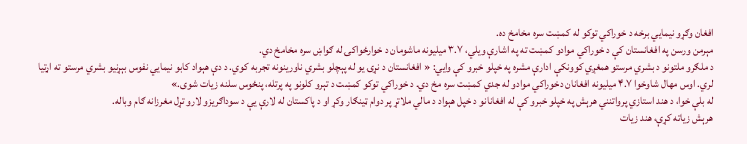افغان وګړو نیمایي برخه د خوراکي توکو له کمښت سره مخامخ ده.
مېرمن ورسن په افغانستان کې د خوراکي موادو کمښت ته په اشارې ویلي، ۳.۷ میلیونه ماشومان د خوارځواکۍ له ګواښ سره مخامخ دي.
د ملګرو ملتونو د بشري مرستو همغږي کوونکې ادارې مشره په خپلو خبرو کې وايي: « افغانستان د نړۍ یو له پېچلو بشري ناورینونه تجربه کوي. د دې هېواد کابو نیمایي نفوس بېړنیو بشري مرستو ته اړتیا لري. اوس مهال شاوخوا ۴.۷ میلیونه افغانان دخوراکي موادو له جدي کمښت سره مخ دي. د خوراکي توکو کمښت د تېرو کلونو په پرتله، پنځوس سلنه زیات شوی.»
له بلې خوا، د هند استازي پرواتنني هرېش په خپلو خبرو کې له افغانانو د خپل هېواد د مالي ملاتړ پر دوام ټینګار وکړ او د پاکستان له لارې یې د سوداګریزو لارو تړل مغرزانه ګام وباله.
هرېش زیاته کړې، هند زیات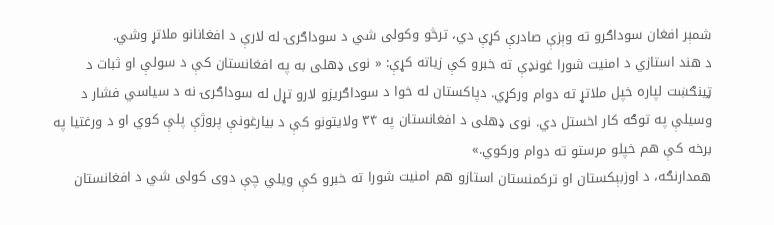شمېر افغان سوداګرو ته وېزې صادرې کړې دي، ترڅو وکولی شي د سوداګرۍ له لارې د افغانانو ملاتړ وشي.
د هند استازي د امنیت شورا غونډې ته خبرو کې زیاته کړې: « نوی ډهلی به په افغانستان کې د سولې او ثبات د ټینګښت لپاره خپل ملاتړ ته دوام ورکړي. دپاکستان له خوا د سوداګریزو لارو تړل له سوداګرۍ نه د سیاسي فشار د وسیلې په توګه کار اخستل دي. نوی ډهلی د افغانستان په ۳۴ ولایتونو کې د بیارغونې پروژې پلې کوي او د ورغتیا په برخه کې هم خپلو مرستو ته دوام ورکوي.»
همدارنګه، د اوزبېکستان او ترکمنستان استازو هم امنیت شورا ته خبرو کې ویلي چې دوی کولی شي د افغانستان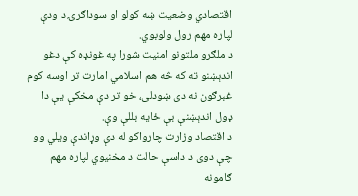اقتصادي وضعیت ښه کولو او سوداګرۍ د ودې لپاره مهم رول ولوبوي.
د ملګرو ملتونو امنیت شورا په غونډه کې دغو اندېښنو ته که څه هم اسلامي امارت تر اوسه کوم غبرګون نه دی ښودلی، خو تر دې مخکې یې دا ډول اندېښنې بې ځایه بللې وې.
د اقتصاد وزارت چارواکو له دې وړاندې ویلي وو چې دوی د داسې حالت د مخنیوي لپاره مهم ګامونه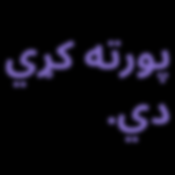پورته کړي دي.